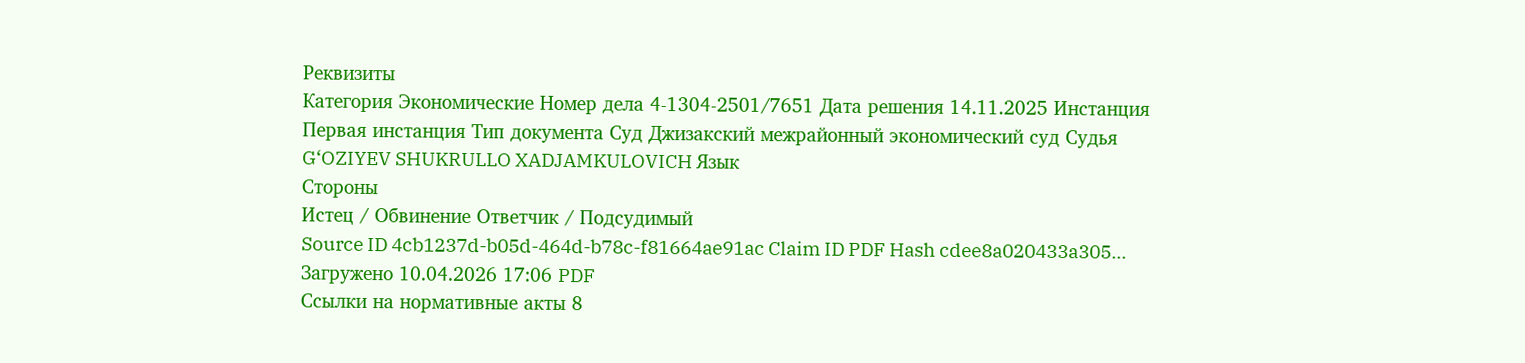Реквизиты
Категория Экономические Номер дела 4-1304-2501/7651 Дата решения 14.11.2025 Инстанция Первая инстанция Тип документа Суд Джизакский межрайонный экономический суд Судья G‘OZIYEV SHUKRULLO XADJAMKULOVICH Язык
Стороны
Истец / Обвинение Ответчик / Подсудимый
Source ID 4cb1237d-b05d-464d-b78c-f81664ae91ac Claim ID PDF Hash cdee8a020433a305... Загружено 10.04.2026 17:06 PDF
Ссылки на нормативные акты 8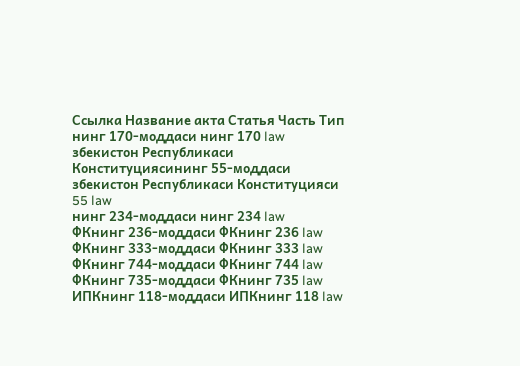Ссылка Название акта Статья Часть Тип
нинг 170-моддаси нинг 170 law
збекистон Республикаси Конституциясининг 55-моддаси збекистон Республикаси Конституцияси 55 law
нинг 234-моддаси нинг 234 law
ФКнинг 236-моддаси ФКнинг 236 law
ФКнинг 333-моддаси ФКнинг 333 law
ФКнинг 744-моддаси ФКнинг 744 law
ФКнинг 735-моддаси ФКнинг 735 law
ИПКнинг 118-моддаси ИПКнинг 118 law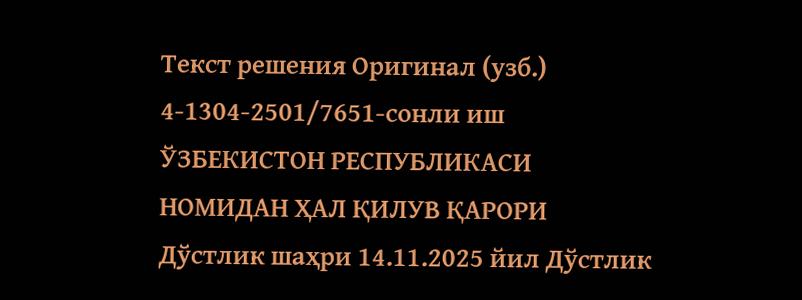Текст решения Оригинал (узб.)
4-1304-2501/7651-сонли иш ЎЗБЕКИСТОН РЕСПУБЛИКАСИ НОМИДАН ҲАЛ ҚИЛУВ ҚАРОРИ Дўстлик шаҳри 14.11.2025 йил Дўстлик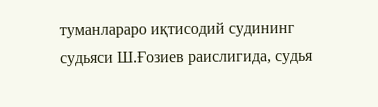туманлараро иқтисодий судининг судьяси Ш.Ғозиев раислигида, судья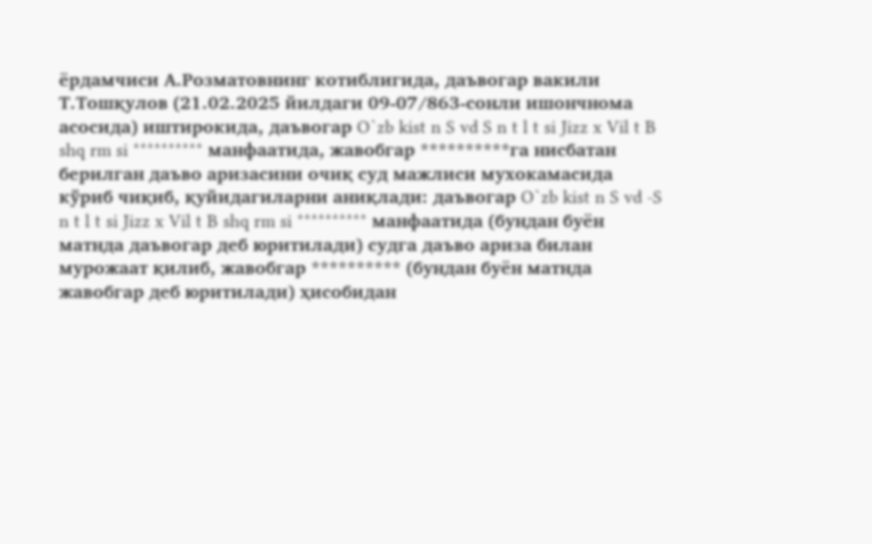ёрдамчиси А.Розматовнинг котиблигида, даъвогар вакили Т.Тошқулов (21.02.2025 йилдаги 09-07/863-сонли ишончнома асосида) иштирокида, даъвогар O`zb kist n S vd S n t l t si Jizz x Vil t B shq rm si ********** манфаатида, жавобгар **********га нисбатан берилган даъво аризасини очиқ суд мажлиси мухокамасида кўриб чиқиб, қуйидагиларни аниқлади: даъвогар O`zb kist n S vd -S n t l t si Jizz x Vil t B shq rm si ********** манфаатида (бундан буён матнда даъвогар деб юритилади) судга даъво ариза билан мурожаат қилиб, жавобгар ********** (бундан буён матнда жавобгар деб юритилади) ҳисобидан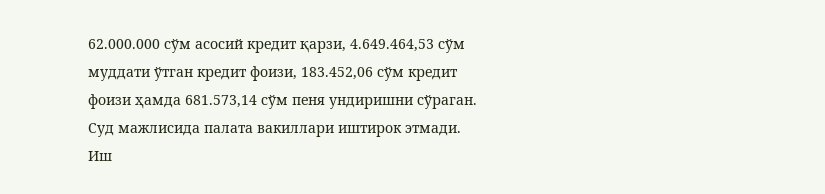62.000.000 сўм асосий кредит қарзи, 4.649.464,53 сўм муддати ўтган кредит фоизи, 183.452,06 сўм кредит фоизи ҳамда 681.573,14 сўм пеня ундиришни сўраган. Суд мажлисида палата вакиллари иштирок этмади. Иш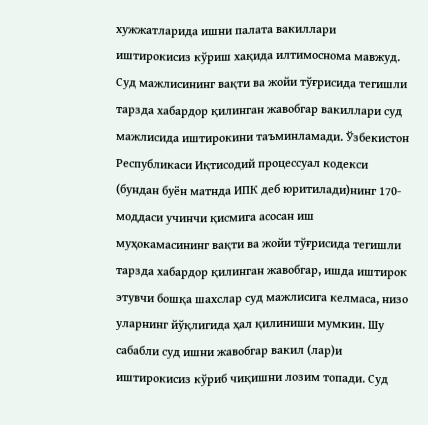хужжатларида ишни палата вакиллари иштирокисиз кўриш хақида илтимоснома мавжуд. Суд мажлисининг вақти ва жойи тўғрисида тегишли тарзда хабардор қилинган жавобгар вакиллари суд мажлисида иштирокини таъминламади. Ўзбекистон Республикаси Иқтисодий процессуал кодекси (бундан буён матнда ИПК деб юритилади)нинг 170-моддаси учинчи қисмига асосан иш муҳокамасининг вақти ва жойи тўғрисида тегишли тарзда хабардор қилинган жавобгар, ишда иштирок этувчи бошқа шахслар суд мажлисига келмаса, низо уларнинг йўқлигида ҳал қилиниши мумкин. Шу сабабли суд ишни жавобгар вакил (лар)и иштирокисиз кўриб чиқишни лозим топади. Суд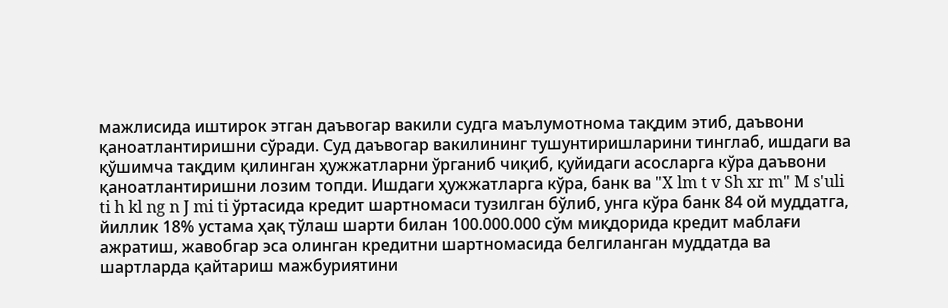мажлисида иштирок этган даъвогар вакили судга маълумотнома тақдим этиб, даъвони қаноатлантиришни сўради. Суд даъвогар вакилининг тушунтиришларини тинглаб, ишдаги ва қўшимча тақдим қилинган ҳужжатларни ўрганиб чиқиб, қуйидаги асосларга кўра даъвони қаноатлантиришни лозим топди. Ишдаги ҳужжатларга кўра, банк ва "X lm t v Sh xr m" M s'uli ti h kl ng n J mi ti ўртасида кредит шартномаси тузилган бўлиб, унга кўра банк 84 ой муддатга, йиллик 18% устама ҳақ тўлаш шарти билан 100.000.000 сўм миқдорида кредит маблағи ажратиш, жавобгар эса олинган кредитни шартномасида белгиланган муддатда ва шартларда қайтариш мажбуриятини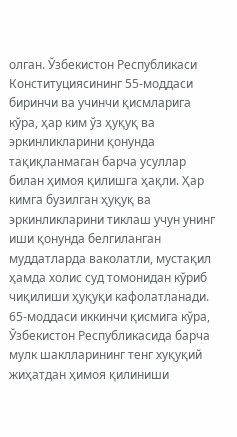олган. Ўзбекистон Республикаси Конституциясининг 55-моддаси биринчи ва учинчи қисмларига кўра, ҳар ким ўз ҳуқуқ ва эркинликларини қонунда тақиқланмаган барча усуллар билан ҳимоя қилишга ҳақли. Ҳар кимга бузилган ҳуқуқ ва эркинликларини тиклаш учун унинг иши қонунда белгиланган муддатларда ваколатли, мустақил ҳамда холис суд томонидан кўриб чиқилиши ҳуқуқи кафолатланади. 65-моддаси иккинчи қисмига кўра, Ўзбекистон Республикасида барча мулк шаклларининг тенг хуқуқий жиҳатдан ҳимоя қилиниши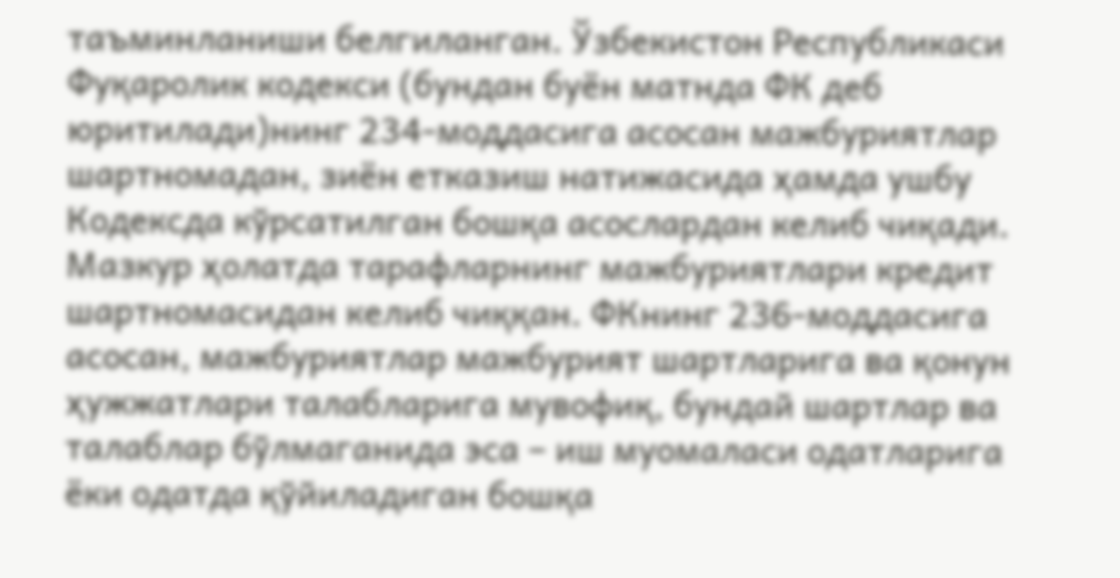таъминланиши белгиланган. Ўзбекистон Республикаси Фуқаролик кодекси (бундан буён матнда ФК деб юритилади)нинг 234-моддасига асосан мажбуриятлар шартномадан, зиён етказиш натижасида ҳамда ушбу Кодексда кўрсатилган бошқа асослардан келиб чиқади. Мазкур ҳолатда тарафларнинг мажбуриятлари кредит шартномасидан келиб чиққан. ФКнинг 236-моддасига асосан, мажбуриятлар мажбурият шартларига ва қонун ҳужжатлари талабларига мувофиқ, бундай шартлар ва талаблар бўлмаганида эса – иш муомаласи одатларига ёки одатда қўйиладиган бошқа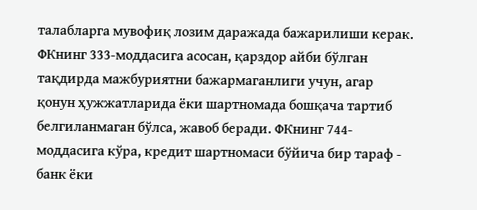талабларга мувофиқ лозим даражада бажарилиши керак. ФКнинг 333-моддасига асосан, қарздор айби бўлган тақдирда мажбуриятни бажармаганлиги учун, агар қонун ҳужжатларида ёки шартномада бошқача тартиб белгиланмаган бўлса, жавоб беради. ФКнинг 744-моддасига кўра, кредит шартномаси бўйича бир тараф - банк ёки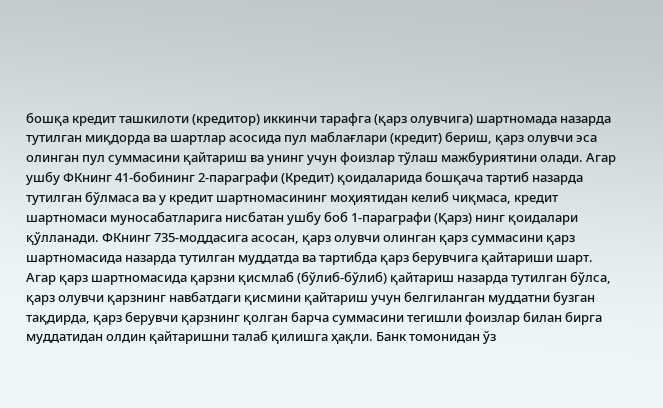бошқа кредит ташкилоти (кредитор) иккинчи тарафга (қарз олувчига) шартномада назарда тутилган миқдорда ва шартлар асосида пул маблағлари (кредит) бериш, қарз олувчи эса олинган пул суммасини қайтариш ва унинг учун фоизлар тўлаш мажбуриятини олади. Агар ушбу ФКнинг 41-бобининг 2-параграфи (Кредит) қоидаларида бошқача тартиб назарда тутилган бўлмаса ва у кредит шартномасининг моҳиятидан келиб чиқмаса, кредит шартномаси муносабатларига нисбатан ушбу боб 1-параграфи (Қарз) нинг қоидалари қўлланади. ФКнинг 735-моддасига асосан, қарз олувчи олинган қарз суммасини қарз шартномасида назарда тутилган муддатда ва тартибда қарз берувчига қайтариши шарт. Агар қарз шартномасида қарзни қисмлаб (бўлиб-бўлиб) қайтариш назарда тутилган бўлса, қарз олувчи қарзнинг навбатдаги қисмини қайтариш учун белгиланган муддатни бузган тақдирда, қарз берувчи қарзнинг қолган барча суммасини тегишли фоизлар билан бирга муддатидан олдин қайтаришни талаб қилишга ҳақли. Банк томонидан ўз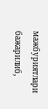мажбуриятлари бажарилиб,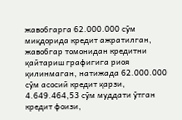жавобгарга 62.000.000 сўм миқдорида кредит ажратилган, жавобгар томонидан кредитни қайтариш графигига риоя қилинмаган, натижада 62.000.000 сўм асосий кредит қарзи, 4.649.464,53 сўм муддати ўтган кредит фоизи,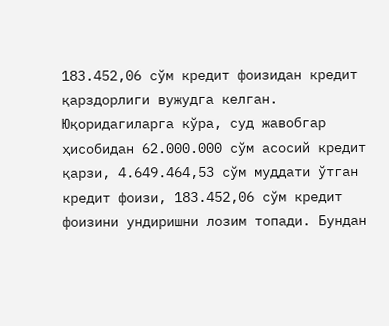183.452,06 сўм кредит фоизидан кредит қарздорлиги вужудга келган. Юқоридагиларга кўра, суд жавобгар ҳисобидан 62.000.000 сўм асосий кредит қарзи, 4.649.464,53 сўм муддати ўтган кредит фоизи, 183.452,06 сўм кредит фоизини ундиришни лозим топади. Бундан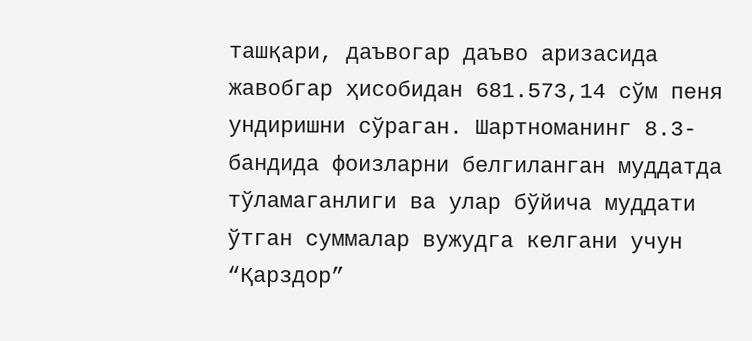ташқари, даъвогар даъво аризасида жавобгар ҳисобидан 681.573,14 сўм пеня ундиришни сўраган. Шартноманинг 8.3-бандида фоизларни белгиланган муддатда тўламаганлиги ва улар бўйича муддати ўтган суммалар вужудга келгани учун “Қарздор”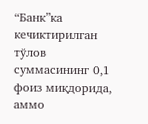“Банк”ка кечиктирилган тўлов суммасининг 0,1 фоиз миқдорида, аммо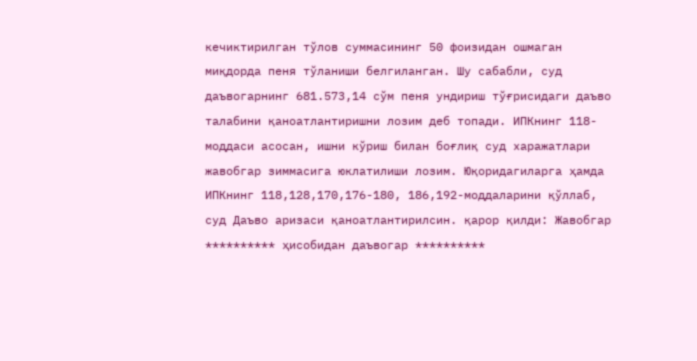кечиктирилган тўлов суммасининг 50 фоизидан ошмаган миқдорда пеня тўланиши белгиланган. Шу сабабли, суд даъвогарнинг 681.573,14 сўм пеня ундириш тўғрисидаги даъво талабини қаноатлантиришни лозим деб топади. ИПКнинг 118-моддаси асосан, ишни кўриш билан боғлиқ суд харажатлари жавобгар зиммасига юклатилиши лозим. Юқоридагиларга ҳамда ИПКнинг 118,128,170,176-180, 186,192-моддаларини қўллаб, суд Даъво аризаси қаноатлантирилсин. қарор қилди: Жавобгар ********** ҳисобидан даъвогар **********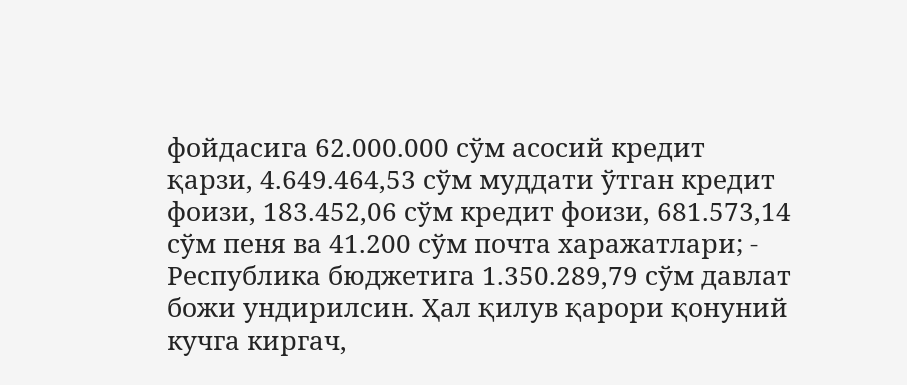фойдасига 62.000.000 сўм асосий кредит қарзи, 4.649.464,53 сўм муддати ўтган кредит фоизи, 183.452,06 сўм кредит фоизи, 681.573,14 сўм пеня ва 41.200 сўм почта харажатлари; - Республика бюджетига 1.350.289,79 сўм давлат божи ундирилсин. Ҳал қилув қарори қонуний кучга киргач,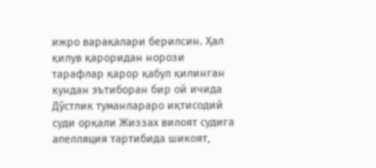ижро варақалари берилсин. Ҳал қилув қароридан норози тарафлар қарор қабул қилинган кундан эътиборан бир ой ичида Дўстлик туманлараро иқтисодий суди орқали Жиззах вилоят судига апелляция тартибида шикоят,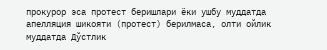прокурор эса протест беришлари ёки ушбу муддатда апелляция шикояти (протест) берилмаса, олти ойлик муддатда Дўстлик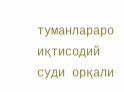туманлараро иқтисодий суди орқали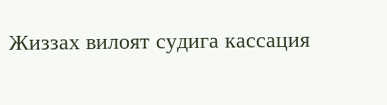Жиззах вилоят судига кассация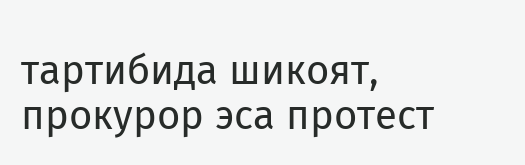тартибида шикоят, прокурор эса протест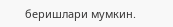беришлари мумкин.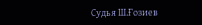Судья Ш.Ғозиев